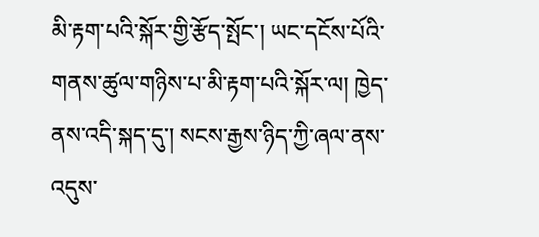མི་རྟག་པའི་སྐོར་གྱི་རྩོད་སྤོང་། ཡང་དངོས་པོའི་གནས་ཚུལ་གཉིས་པ་མི་རྟག་པའི་སྐོར་ལ། ཁྱེད་ནས་འདི་སྐད་དུ་། སངས་རྒྱས་ཉིད་ཀྱི་ཞལ་ནས་འདུས་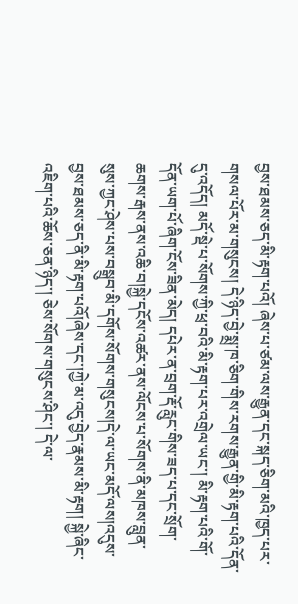བྱས་ཐམས་ཅད་མི་རྟག་པའོ། ཞེས་པ་ཙམ་ལས་རྒྱུན་དང་སྐད་ཅིག་མའི་ཁྱད་པར་གསལ་པོར་མ་གསུངས། དེ་ཉིད་བྱེ་སྨྲ་ཁ་ཅིག་གིས་རགས་རྒྱུན་གྱི་མི་རྟག་པའི་དོན་དུ་འདོད། མདོ་སྡེ་པ་སོགས་ཀྱི་ཕྲ་བའི་མི་རྟག་པར་འགྲེལ་ཡང་། མི་རྟག་པའི་གོ་དོན་ཡག་པོ་ཞིག་ངོས་ཟིན་མེད། དཔེར་ན་བྲག་རྡོ་རླུང་གིས་ཟད་པ་དང་སྲོག་ཆགས་རྒས་ནས་འཆི་བ།སྐྱེ་དངོས་འཚར་ནས་ལོངས་པ་སོགས་ནི་མཁས་བླུན་སུས་ཀྱང་ཤེས་པས་བསྒྲུབ་མི་དགོས་སོགས་གསུངས།དེ་ལ་ཡང་མདོ་ལས།འདུས་བྱས་ཐམས་ཅད་ནི་མི་རྟག་པའོ།ཞེས་དང་།ཀྱེ་མ་འདུ་བྱེད་རྣམས་མི་རྟག། སྐྱེ་ཞིང་འཇིག་པའི་ཆོས་ཅན་ཉིད་། ཅེས་སོགས་གསུངས་ཤིང་། དེ་ལ་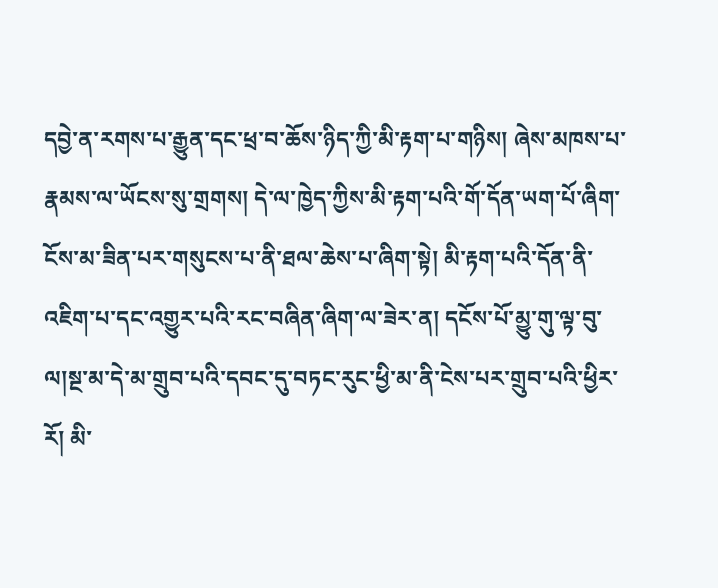དབྱེ་ན་རགས་པ་རྒྱུན་དང་ཕྲ་བ་ཆོས་ཉིད་ཀྱི་མི་རྟག་པ་གཉིས། ཞེས་མཁས་པ་རྣམས་ལ་ཡོངས་སུ་གྲགས། དེ་ལ་ཁྱེད་ཀྱིས་མི་རྟག་པའི་གོ་དོན་ཡག་པོ་ཞིག་ངོས་མ་ཟིན་པར་གསུངས་པ་ནི་ཐལ་ཆེས་པ་ཞིག་སྟེ། མི་རྟག་པའི་དོན་ནི་འཇིག་པ་དང་འགྱུར་པའི་རང་བཞིན་ཞིག་ལ་ཟེར་ན། དངོས་པོ་མྱུ་གུ་ལྟ་བུ་ལ།སྔ་མ་དེ་མ་གྲུབ་པའི་དབང་དུ་བཏང་རུང་ཕྱི་མ་ནི་ངེས་པར་གྲུབ་པའི་ཕྱིར་རོ། མི་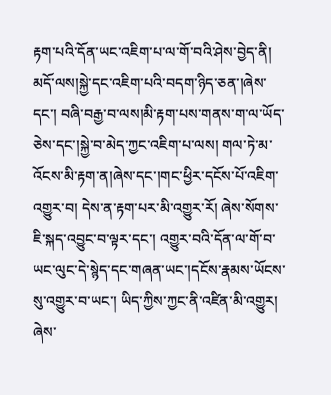རྟག་པའི་དོན་ཡང་འཇིག་པ་ལ་གོ་བའི་ཤེས་བྱེད་ནི། མདོ་ལས།སྐྱེ་དང་འཇིག་པའི་བདག་ཉིད་ཅན་།ཞེས་དང་། བཞི་བརྒྱ་བ་ལས།མི་རྟག་པས་གནས་ག་ལ་ཡོད་ཅེས་དང་།སྐྱེ་བ་མེད་ཀྱང་འཇིག་པ་ལས། གལ་ཏེ་མ་འོངས་མི་རྟག་ན།ཞེས་དང་།གང་ཕྱིར་དངོས་པོ་འཇིག་འགྱུར་བ། དེས་ན་རྟག་པར་མི་འགྱུར་རོ། ཞེས་སོགས་ཇི་སྐད་འབྱུང་བ་ལྟར་དང་། འགྱུར་བའི་དོན་ལ་གོ་བ་ཡང་ལུང་དེ་སྙེད་དང་གཞན་ཡང་།དངོས་རྣམས་ཡོངས་སུ་འགྱུར་བ་ཡང་། ཡིད་ཀྱིས་ཀྱང་ནི་འཛིན་མི་འགྱུར། ཞེས་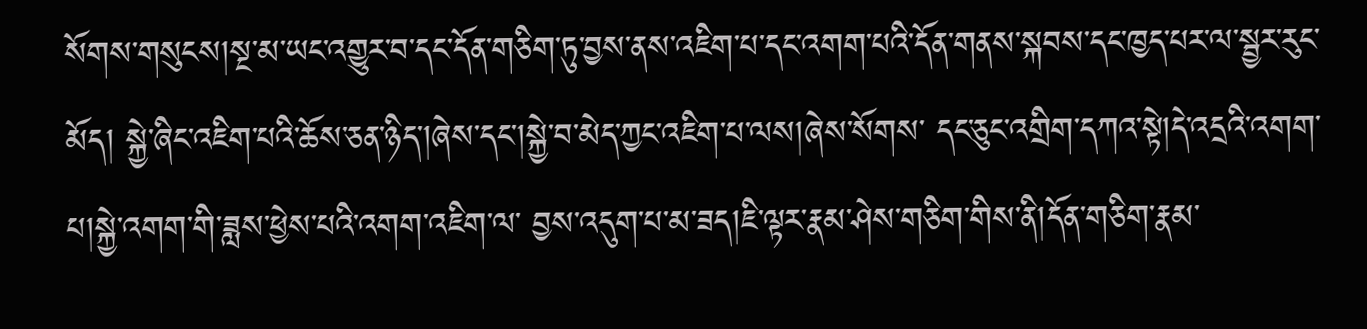སོགས་གསུངས།སྔ་མ་ཡང་འགྱུར་བ་དང་དོན་གཅིག་ཏུ་བྱས་ནས་འཇིག་པ་དང་འགག་པའི་དོན་གནས་སྐབས་དང་ཁྱད་པར་ལ་སྦྱར་རུང་མོད། སྐྱེ་ཞིང་འཇིག་པའི་ཆོས་ཅན་ཉིད་།ཞེས་དང་།སྐྱེ་བ་མེད་ཀྱང་འཇིག་པ་ལས།ཞེས་སོགས་ དང་ཅུང་འགྲིག་དཀའ་སྟེ།དེ་འདྲའི་འགག་པ།སྐྱེ་འགག་གི་ཟླས་ཕྱེས་པའི་འགག་འཇིག་ལ་ བྱས་འདུག་པ་མ་ཟད།ཇི་ལྟར་རྣམ་ཤེས་གཅིག་གིས་ནི།དོན་གཅིག་རྣམ་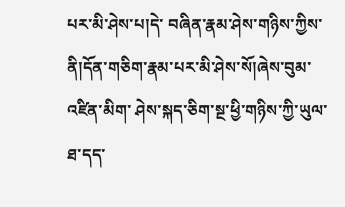པར་མི་ཤེས་པ།དེ་ བཞིན་རྣམ་ཤེས་གཉིས་ཀྱིས་ནི།དོན་གཅིག་རྣམ་པར་མི་ཤེས་སོ།ཞེས་བུམ་འཛིན་མིག་ ཤེས་སྐད་ཅིག་སྔ་ཕྱི་གཉིས་ཀྱི་ཡུལ་ཐ་དད་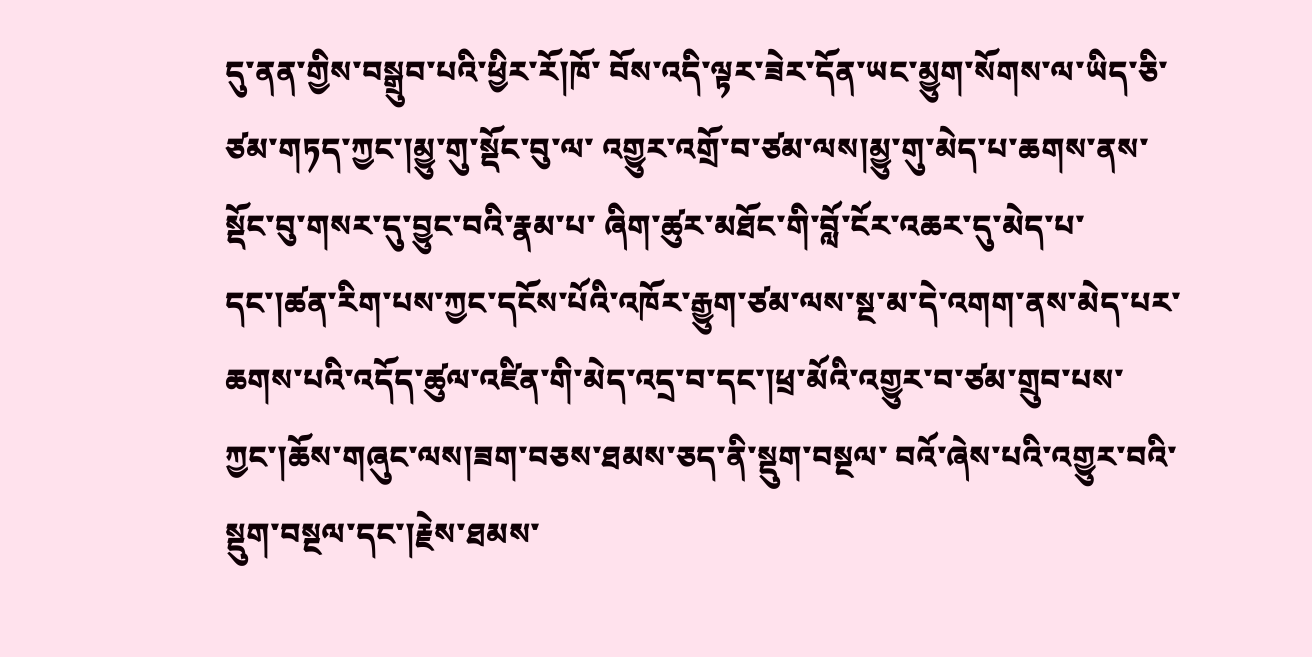དུ་ནན་གྱིས་བསྒྲུབ་པའི་ཕྱིར་རོ།ཁོ་ བོས་འདི་ལྟར་ཟེར་དོན་ཡང་མྱུག་སོགས་ལ་ཡིད་ཅི་ཙམ་གཏད་ཀྱང་།མྱུ་གུ་སྡོང་བུ་ལ་ འགྱུར་འགྲོ་བ་ཙམ་ལས།མྱུ་གུ་མེད་པ་ཆགས་ནས་སྡོང་བུ་གསར་དུ་བྱུང་བའི་རྣམ་པ་ ཞིག་ཚུར་མཐོང་གི་བློ་ངོར་འཆར་དུ་མེད་པ་དང་།ཚན་རིག་པས་ཀྱང་དངོས་པོའི་འཁོར་རྒྱུག་ཙམ་ལས་སྔ་མ་དེ་འགག་ནས་མེད་པར་ཆགས་པའི་འདོད་ཚུལ་འཛིན་གི་མེད་འདྲ་བ་དང་།ཕྲ་མོའི་འགྱུར་བ་ཙམ་གྲུབ་པས་ཀྱང་།ཆོས་གཞུང་ལས།ཟག་བཅས་ཐམས་ཅད་ནི་སྡུག་བསྔལ་ བའོ་ཞེས་པའི་འགྱུར་བའི་སྡུག་བསྔལ་དང་།རྗེས་ཐམས་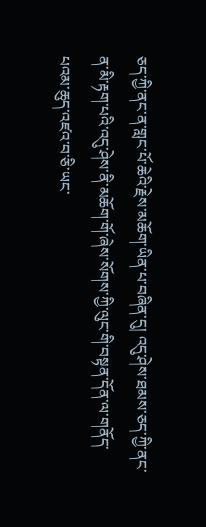ཅད་ཀྱི་ནང་ན་གླང་པོ་ཆེའི་རྗེས་མཆོག་ཡིན་པ་བཞིན་དུ། འདུ་ཤེས་ཐམས་ཅད་ཀྱི་ནང་ན་མི་རྟག་པའི་འདུ་ཤེས་ནི་མཆོག་གོ་ཞེས་སོགས་ཀྱི་ལུང་གི་བསྟན་དོན་ལ་གནོད་པའམ་ཆུད་འཛའ་བ་ཅི་ཡང་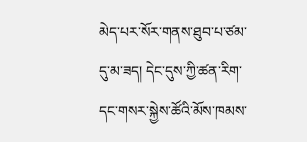མེད་པར་སོར་གནས་ཐུབ་པ་ཙམ་དུ་མ་ཟད། དེང་དུས་ཀྱི་ཚན་རིག་དང་གསར་སྐྱེས་ཚོའི་མོས་ཁམས་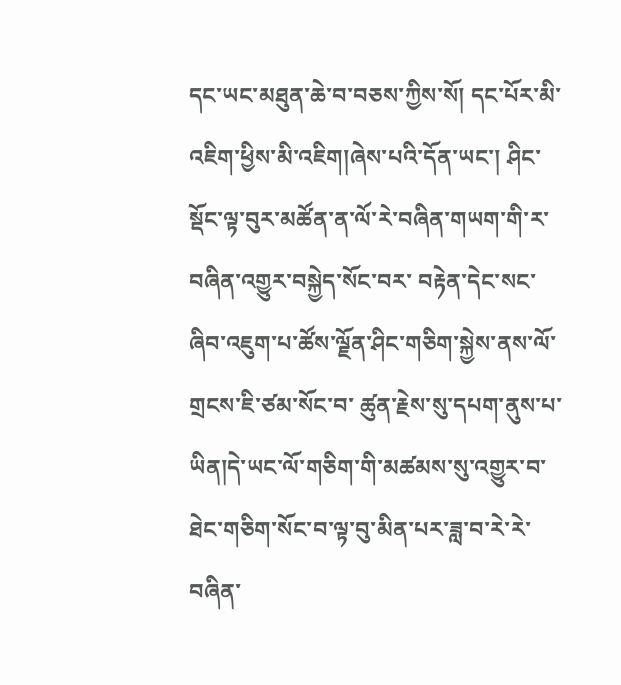དང་ཡང་མཐུན་ཆེ་བ་བཅས་ཀྱིས་སོ། དང་པོར་མི་འཇིག་ཕྱིས་མི་འཇིག།ཞེས་པའི་དོན་ཡང་། ཤིང་སྡོང་ལྟ་བུར་མཚོན་ན་ལོ་རེ་བཞིན་གཡག་གི་ར་བཞིན་འགྱུར་བསྐྱེད་སོང་བར་ བརྟེན་དེང་སང་ཞིབ་འཇུག་པ་ཚོས་ལྗོན་ཤིང་གཅིག་སྐྱེས་ནས་ལོ་གྲངས་ཇི་ཙམ་སོང་བ་ ཚུན་རྗེས་སུ་དཔག་ནུས་པ་ཡིན།དེ་ཡང་ལོ་གཅིག་གི་མཚམས་སུ་འགྱུར་བ་ཐེང་གཅིག་སོང་བ་ལྟ་བུ་མིན་པར་ཟླ་བ་རེ་རེ་བཞིན་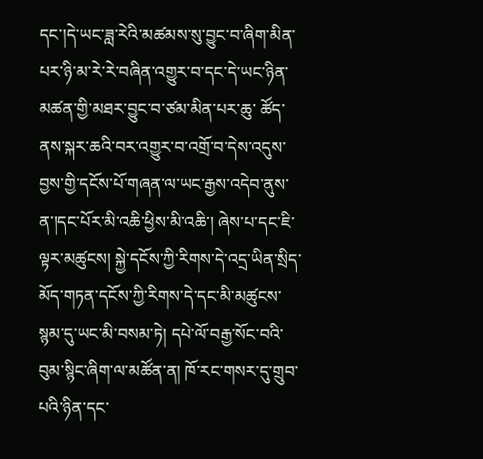དང་།དེ་ཡང་ཟླ་རེའི་མཚམས་སུ་བྱུང་བ་ཞིག་མིན་པར་ཉི་མ་རེ་རེ་བཞིན་འགྱུར་བ་དང་དེ་ཡང་ཉིན་མཚན་གྱི་མཐར་བྱུང་བ་ཙམ་མིན་པར་ཆུ་ ཚོད་ནས་སྐར་ཆའི་བར་འགྱུར་བ་འགྲོ་བ་དེས་འདུས་བྱས་གྱི་དངོས་པོ་གཞན་ལ་ཡང་རྒྱས་འདེབ་ནུས་ན་།དང་པོར་མི་འཆི་ཕྱིས་མི་འཆི་། ཞེས་པ་དང་ཇི་ལྟར་མཚུངས། སྐྱེ་དངོས་ཀྱི་རིགས་དེ་འདྲ་ཡིན་སྲིད་མོད་གཏན་དངོས་ཀྱི་རིགས་དེ་དང་མི་མཚུངས་སྙམ་དུ་ཡང་མི་བསམ་ཏེ། དཔེ་ལོ་བརྒྱ་སོང་བའི་བུམ་སྙིང་ཞིག་ལ་མཚོན་ན། ཁོ་རང་གསར་དུ་གྲུབ་པའི་ཉིན་དང་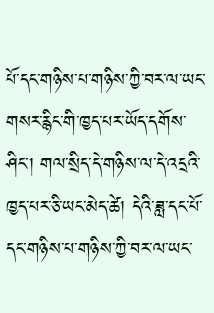པོ་དང་གཉིས་པ་གཉིས་ཀྱི་བར་ལ་ཡང་གསར་རྙིང་གི་ཁྱད་པར་ཡོད་དགོས་ཤིང་། གལ་སྲིད་དེ་གཉིས་ལ་དེ་འདྲའི་ཁྱད་པར་ཅི་ཡང་མེད་ཚེ། དེའི་ཟླ་དང་པོ་དང་གཉིས་པ་གཉིས་ཀྱི་བར་ལ་ཡང་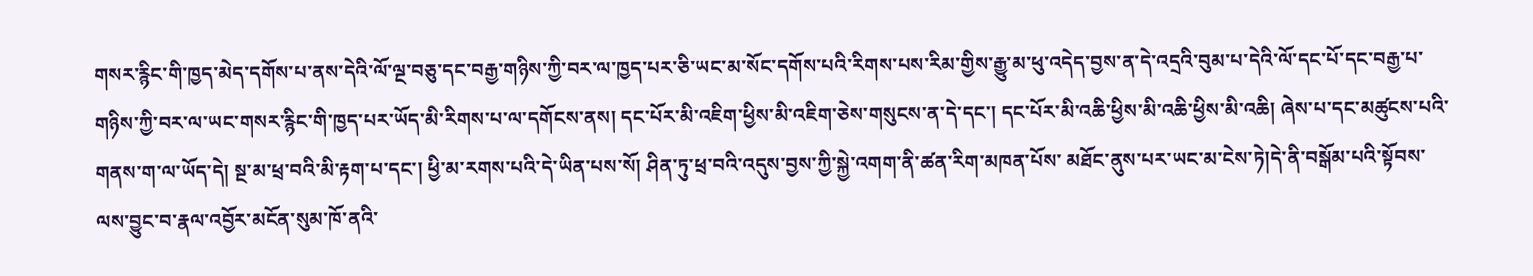གསར་རྙིང་གི་ཁྱད་མེད་དགོས་པ་ནས་དེའི་ལོ་ལྔ་བཅུ་དང་བརྒྱ་གཉིས་ཀྱི་བར་ལ་ཁྱད་པར་ཅི་ཡང་མ་སོང་དགོས་པའི་རིགས་པས་རིམ་གྱིས་རྒྱུ་མ་ཕུ་འདེད་བྱས་ན་དེ་འདྲའི་བུམ་པ་དེའི་ལོ་དང་པོ་དང་བརྒྱ་པ་གཉིས་ཀྱི་བར་ལ་ཡང་གསར་རྙིང་གི་ཁྱད་པར་ཡོད་མི་རིགས་པ་ལ་དགོངས་ནས། དང་པོར་མི་འཇིག་ཕྱིས་མི་འཇིག་ཅེས་གསུངས་ན་དེ་དང་། དང་པོར་མི་འཆི་ཕྱིས་མི་འཆི་ཕྱིས་མི་འཆི། ཞེས་པ་དང་མཚུངས་པའི་གནས་ག་ལ་ཡོད་དེ། སྔ་མ་ཕྲ་བའི་མི་རྟག་པ་དང་། ཕྱི་མ་རགས་པའི་དེ་ཡིན་པས་སོ། ཤིན་ཏུ་ཕྲ་བའི་འདུས་བྱས་ཀྱི་སྐྱེ་འགག་ནི་ཚན་རིག་མཁན་པོས་ མཐོང་ནུས་པར་ཡང་མ་ངེས་ཏེ།དེ་ནི་བསྒོམ་པའི་སྟོབས་ལས་བྱུང་བ་རྣལ་འབྱོར་མངོན་སུམ་ཁོ་ནའི་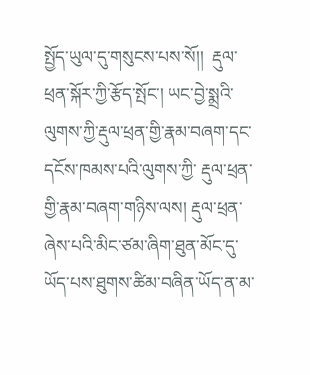སྤྱོད་ཡུལ་དུ་གསུངས་པས་སོ།།  རྡུལ་ཕྲན་སྐོར་ཀྱི་རྩོད་སྤོང་། ཡང་བྱེ་སྨྲའི་ལུགས་ཀྱི་རྡུལ་ཕྲན་གྱི་རྣམ་བཞག་དང་དངོས་ཁམས་པའི་ལུགས་ཀྱི་ རྡུལ་ཕྲན་གྱི་རྣམ་བཞག་གཉིས་ལས། རྡུལ་ཕྲན་ཞེས་པའི་མིང་ཙམ་ཞིག་ཐུན་མོང་དུ་ཡོད་པས་ཐུགས་ཚིམ་བཞིན་ཡོད་ན་མ་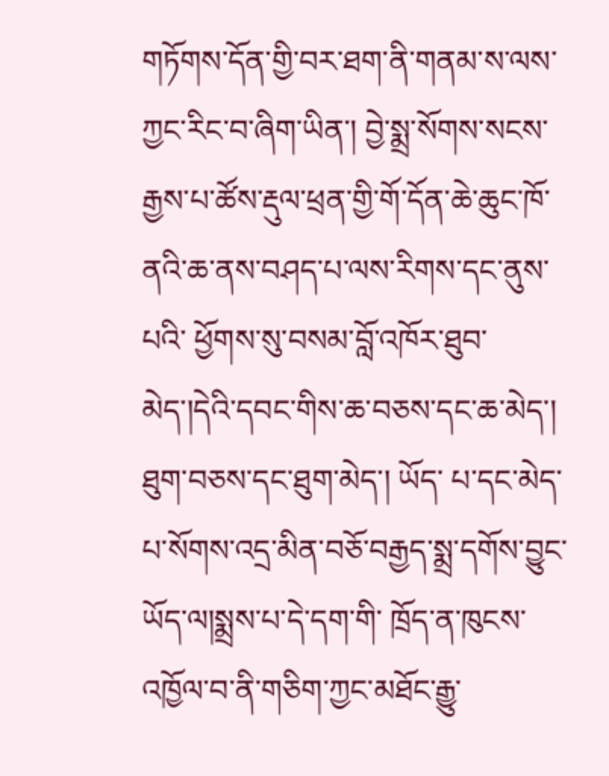གཏོགས་དོན་གྱི་བར་ཐག་ནི་གནམ་ས་ལས་ཀྱང་རིང་བ་ཞིག་ཡིན་། བྱེ་སྨྲ་སོགས་སངས་རྒྱས་པ་ཚོས་རྡུལ་ཕྲན་གྱི་གོ་དོན་ཆེ་ཆུང་ཁོ་ནའི་ཆ་ནས་བཤད་པ་ལས་རིགས་དང་ནུས་པའི་ ཕྱོགས་སུ་བསམ་བློ་འཁོར་ཐུབ་མེད་།དེའི་དབང་གིས་ཆ་བཅས་དང་ཆ་མེད་། ཐུག་བཅས་དང་ཐུག་མེད་། ཡོད་ པ་དང་མེད་པ་སོགས་འདྲ་མིན་བཅོ་བརྒྱད་སྨྲ་དགོས་བྱུང་ཡོད་ལ།སྨྲས་པ་དེ་དག་གི་ ཁྲོད་ན་ཁུངས་འཁྱོལ་བ་ནི་གཅིག་ཀྱང་མཐོང་རྒྱུ་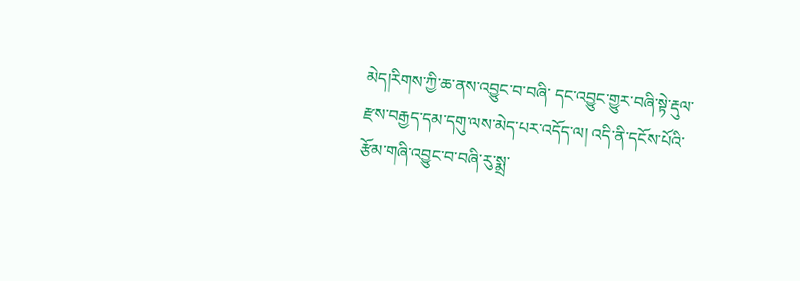མེད།རིགས་ཀྱི་ཆ་ནས་འབྱུང་བ་བཞི་ དང་འབྱུང་གྱུར་བཞི་སྟེ་རྡུལ་རྫས་བརྒྱད་དམ་དགུ་ལས་མེད་པར་འདོད་ལ། འདི་ནི་དངོས་པོའི་རྩོམ་གཞི་འབྱུང་བ་བཞི་རུ་སྨྲ་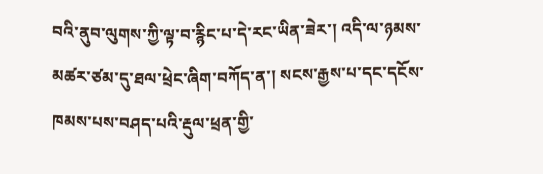བའི་ནུབ་ལུགས་ཀྱི་ལྟ་བ་རྙིང་པ་དེ་རང་ཡིན་ཟེར་། འདི་ལ་ཉམས་མཚར་ཙམ་དུ་ཐལ་ཕྲེང་ཞིག་བཀོད་ན་། སངས་རྒྱས་པ་དང་དངོས་ཁམས་པས་བཤད་པའི་རྡུལ་ཕྲན་གྱི་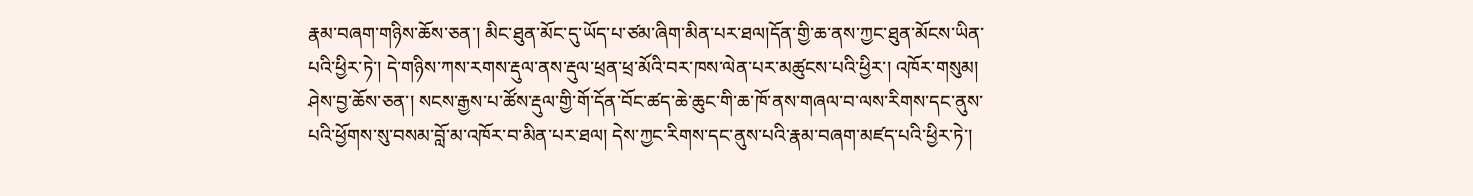རྣམ་བཞག་གཉིས་ཆོས་ཅན་། མིང་ཐུན་མོང་དུ་ཡོད་པ་ཙམ་ཞིག་མིན་པར་ཐལ།དོན་གྱི་ཆ་ནས་ཀྱང་ཐུན་མོངས་ཡིན་པའི་ཕྱིར་ཏེ་། དེ་གཉིས་ཀས་རགས་རྡུལ་ནས་རྡུལ་ཕྲན་ཕྲ་མོའི་བར་ཁས་ལེན་པར་མཚུངས་པའི་ཕྱིར་། འཁོར་གསུམ། ཤེས་བྱ་ཆོས་ཅན་། སངས་རྒྱས་པ་ཚོས་རྡུལ་གྱི་གོ་དོན་བོང་ཚད་ཆེ་ཆུང་གི་ཆ་ཁོ་ནས་གཞལ་བ་ལས་རིགས་དང་ནུས་པའི་ཕྱོགས་སུ་བསམ་བློ་མ་འཁོར་བ་མིན་པར་ཐལ། དེས་ཀྱང་རིགས་དང་ནུས་པའི་རྣམ་བཞག་མཛད་པའི་ཕྱིར་ཏེ་།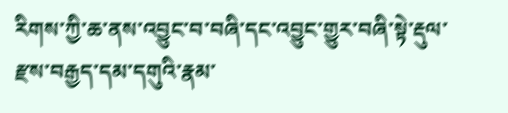རིགས་ཀྱི་ཆ་ནས་འབྱུང་བ་བཞི་དང་འབྱུང་གྱུར་བཞི་སྟེ་རྡུལ་རྫས་བརྒྱད་དམ་དགུའི་རྣམ་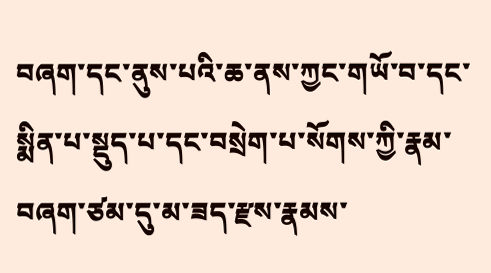བཞག་དང་ནུས་པའི་ཆ་ནས་ཀྱང་གཡོ་བ་དང་སྨིན་པ་སྡུད་པ་དང་བསྲེག་པ་སོགས་ཀྱི་རྣམ་བཞག་ཙམ་དུ་མ་ཟད་རྫས་རྣམས་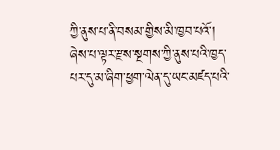ཀྱི་ནུས་པ་ནི་བསམ་གྱིས་མི་ཁྱབ་པའོ་། ཞེས་པ་ལྟར་རྫས་སྔགས་ཀྱི་ནུས་པའི་ཁྱད་པར་དུ་མ་ཞིག་ཕྱག་ལེན་དུ་ཡང་མཛད་པའི་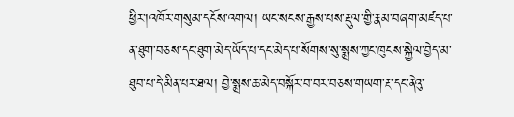ཕྱིར་།འཁོར་གསུམ་དངོས་འགལ། ཡང་སངས་རྒྱས་པས་རྡུལ་གྱི་རྣམ་བཞག་མཛད་པ་ན་ཐུག་བཅས་དང་ཐུག་མེད་ཡོད་པ་དང་མེད་པ་སོགས་སུ་སྨྲས་ཀྱང་ཁུངས་སྐྱེལ་བྱེད་མ་ཐུབ་པ་དེ་མིན་པར་ཐལ། བྱེ་སྨྲས་ཆ་མེད་བསྐོར་བ་བར་བཅས་གཡག་རྔ་དང་ནེའུ་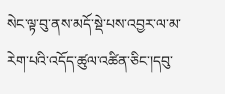སེང་ལྟ་བུ་ནས་མདོ་སྡེ་པས་འབྱར་ལ་མ་རེག་པའི་འདོད་ཚུལ་འཚིན་ཅིང་།དབུ་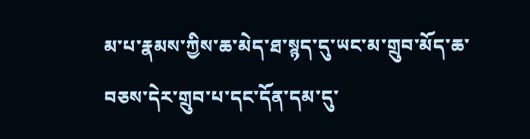མ་པ་རྣམས་ཀྱིས་ཆ་མེད་ཐ་སྙད་དུ་ཡང་མ་གྲུབ་མོད་ཆ་བཅས་དེར་གྲུབ་པ་དང་དོན་དམ་དུ་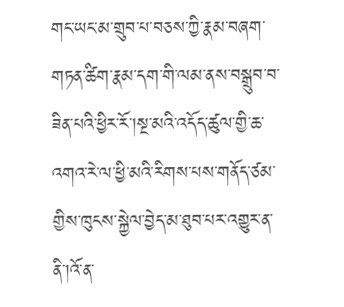གང་ཡང་མ་གྲུབ་པ་བཅས་ཀྱི་རྣམ་བཞག་གཏན་ཚིག་རྣམ་དག་གི་ལམ་ནས་བསྒྲུབ་བ་ཟིན་པའི་ཕྱིར་རོ་།སྔ་མའི་འདོད་ཚུལ་གྱི་ཆ་འགའ་རེ་ལ་ཕྱི་མའི་རིགས་པས་གནོད་ཙམ་གྱིས་ཁུངས་སྐྱེལ་བྱེད་མ་ཐུབ་པར་འགྱུར་ན་ནི་།འོ་ན་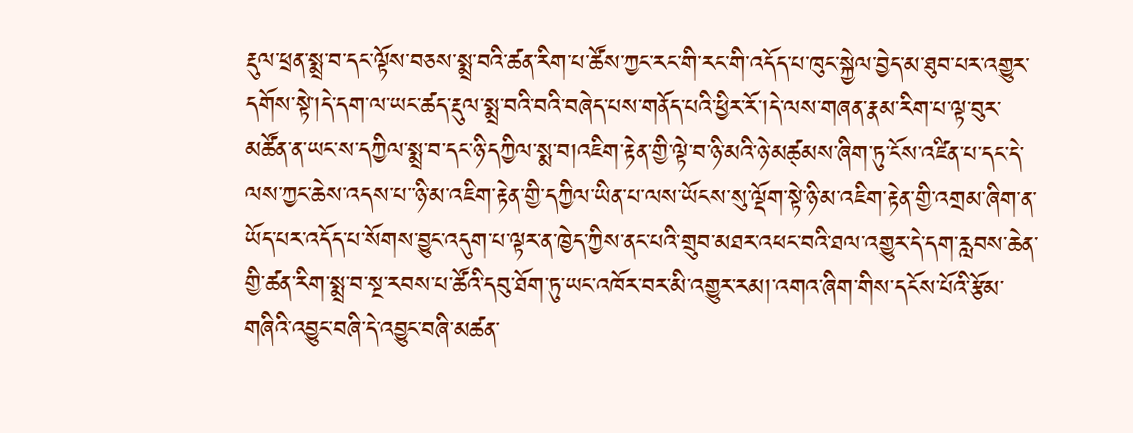རྡུལ་ཕྲན་སྨྲ་བ་དང་ལྟོས་བཅས་སྨྲ་བའི་ཚན་རིག་པ་ཚོས་ཀྱང་རང་གི་རང་གི་འདོད་པ་ཁུང་སྐྱེལ་བྱེད་མ་ཐུབ་པར་འགྱུར་དགོས་སྟེ་།དེ་དག་ལ་ཡང་ཚད་རྡུལ་སྨྲ་བའི་བའི་བཞེད་པས་གནོད་པའི་ཕྱིར་རོ་།དེ་ལས་གཞན་རྣམ་རིག་པ་ལྟ་བུར་མཚོན་ན་ཡང་ས་དཀྱིལ་སྨྲ་བ་དང་ཉི་དཀྱིལ་སྨ་བ།འཇིག་རྟེན་གྱི་ལྟེ་བ་ཉི་མའི་ཉེ་མཚ྄མས་ཞིག་ཏུ་ངོས་འཛིན་པ་དང་དེ་ལས་ཀྱང་ཆེས་འདས་པ་་ཉི་མ་འཇིག་རྟེན་གྱི་དཀྱིལ་ཡིན་པ་ལས་ཡོངས་སུ་ལྡོག་སྟེ་ཉི་མ་འཇིག་རྟེན་གྱི་འགྲམ་ཞིག་ན་ཡོད་པར་འདོད་པ་སོགས་བྱུང་འདུག་པ་ལྟར་ན་ཁྱེད་ཀྱིས་ནང་པའི་གྲུབ་མཐར་འཕང་བའི་ཐལ་འགྱུར་དེ་དག་རླབས་ཆེན་གྱི་ཚན་རིག་སྨྲ་བ་སྔ་རབས་པ་ཚོའི་དབུ་ཐོག་ཏུ་ཡང་འཁོར་བར་མི་འགྱུར་རམ།་འགའ་ཞིག་གིས་དངོས་པོའི་རྩོམ་གཞིའི་འབྱུང་བཞི་དེ་འབྱུང་བཞི་མཚན་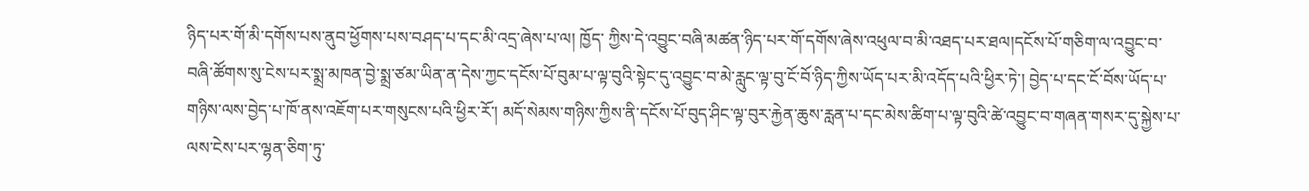ཉིད་པར་གོ་མི་དགོས་པས་ནུབ་ཕྱོགས་པས་བཤད་པ་དང་མི་འདྲ་ཞེས་པ་ལ། ཁྱོད་ ཀྱིས་དེ་འབྱུང་བཞི་མཚན་ཉིད་པར་གོ་དགོས་ཞེས་འཕུལ་བ་མི་འཐད་པར་ཐལ།དངོས་པོ་གཅིག་ལ་འབྱུང་བ་བཞི་ཚོགས་སུ་ངེས་པར་སྨྲ་མཁན་བྱེ་སྨྲ་ཙམ་ཡིན་ན་དེས་ཀྱང་དངོས་པོ་བུམ་པ་ལྟ་བུའི་སྟེང་དུ་འབྱུང་བ་མེ་རླུང་ལྟ་བུ་ངོ་བོ་ཉིད་ཀྱིས་ཡོད་པར་མི་འདོད་པའི་ཕྱིར་ཏེ་། བྱེད་པ་དང་ངོ་བོས་ཡོད་པ་གཉིས་ལས་བྱེད་པ་ཁོ་ནས་འཇོག་པར་གསུངས་པའི་ཕྱིར་རོ་། མདོ་སེམས་གཉིས་ཀྱིས་ནི་དངོས་པོ་བུད་ཤིང་ལྟ་བུར་རྐྱེན་ཆུས་རླན་པ་དང་མེས་ཚིག་པ་ལྟ་བུའི་ཚེ་འབྱུང་བ་གཞན་གསར་དུ་སྐྱེས་པ་ལས་ངེས་པར་ལྷན་ཅིག་ཏུ་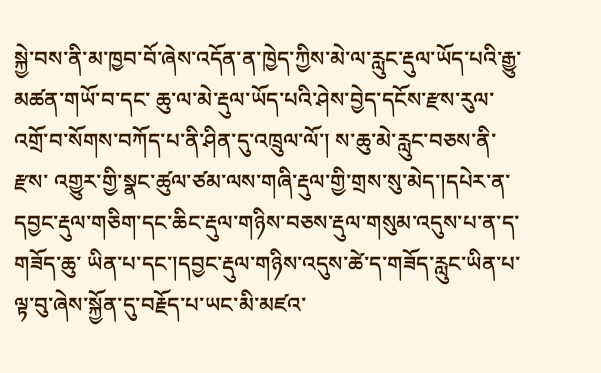སྐྱེ་བས་ནི་མ་ཁྱབ་བོ་ཞེས་འདོན་ན་ཁྱེད་ཀྱིས་མེ་ལ་རླུང་རྡུལ་ཡོད་པའི་རྒྱུ་མཚན་གཡོ་བ་དང་ ཆུ་ལ་མེ་རྡུལ་ཡོད་པའི་ཤེས་བྱེད་དངོས་རྫས་རུལ་འགྲོ་བ་སོགས་བཀོད་པ་ནི་ཤིན་དུ་འཁྲུལ་ལོ་། ས་ཆུ་མེ་རླུང་བཅས་ནི་རྫས་ འགྱུར་གྱི་སྣང་ཚུལ་ཙམ་ལས་གཞི་རྡུལ་གྱི་གྲས་སུ་མེད་།དཔེར་ན་དབྱང་རྡུལ་གཅིག་དང་ཆིང་རྡུལ་གཉིས་བཅས་རྡུལ་གསུམ་འདུས་པ་ན་ད་གཟོད་ཆུ་ ཡིན་པ་དང་།དབྱང་རྡུལ་གཉིས་འདུས་ཚེ་ད་གཟོད་རླུང་ཡིན་པ་ལྟ་བུ་ཞེས་སྐྱོན་དུ་བརྗོད་པ་ཡང་མི་མཛའ་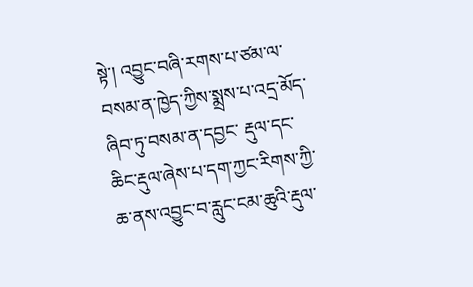སྟེ་། འབྱུང་བཞི་རགས་པ་ཙམ་ལ་བསམ་ན་ཁྱེད་ཀྱིས་སྨྲས་པ་འདྲ་མོད་ཞིབ་ཏུ་བསམ་ན་དབྱང་ རྡུལ་དང་ཆིང་རྡུལ་ཞེས་པ་དག་ཀྱང་རིགས་ཀྱི་ཆ་ནས་འབྱུང་བ་རླུང་ངམ་ཆུའི་རྡུལ་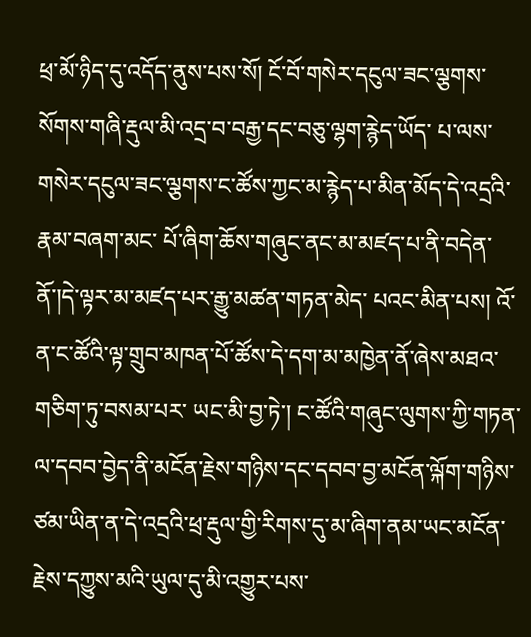ཕྲ་མོ་ཉིད་དུ་འདོད་ནུས་པས་སོ། ངོ་བོ་གསེར་དངུལ་ཟང་ལྕགས་སོགས་གཞི་རྡུལ་མི་འདྲ་བ་བརྒྱ་དང་བཅུ་ལྷག་རྙེད་ཡོད་ པ་ལས་གསེར་དངུལ་ཟང་ལྕགས་ང་ཚོས་ཀྱང་མ་རྙེད་པ་མིན་མོད་དེ་འདྲའི་རྣམ་བཞག་མང་ པོ་ཞིག་ཆོས་གཞུང་ནང་མ་མཛད་པ་ནི་བདེན་ནོ་།དེ་ལྟར་མ་མཛད་པར་རྒྱུ་མཚན་གཏན་མེད་ པའང་མིན་པས། འོ་ན་ང་ཚོའི་ལྟ་གྲུབ་མཁན་པོ་ཚོས་དེ་དག་མ་མཁྱེན་ནོ་ཞེས་མཐའ་གཅིག་ཏུ་བསམ་པར་ ཡང་མི་བྱ་ཏེ་། ང་ཚོའི་གཞུང་ལུགས་ཀྱི་གཏན་ལ་དབབ་བྱེད་ནི་མངོན་རྗེས་གཉིས་དང་དབབ་བྱ་མངོན་ལྐོག་གཉིས་ཙམ་ཡིན་ན་དེ་འདྲའི་ཕྲ་རྡུལ་གྱི་རིགས་དུ་མ་ཞིག་ནམ་ཡང་མངོན་རྗེས་དཀྱུས་མའི་ཡུལ་དུ་མི་འགྱུར་པས་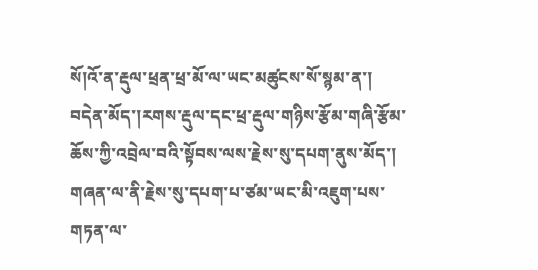སོ།འོ་ན་རྡུལ་ཕྲན་ཕྲ་མོ་ལ་ཡང་མཚུངས་སོ་སྙམ་ན་། བདེན་མོད་།རགས་རྡུལ་དང་ཕྲ་རྡུལ་གཉིས་རྩོམ་གཞི་རྩོམ་ཆོས་ཀྱི་འབྲེལ་བའི་སྟོབས་ལས་རྗེས་སུ་དཔག་ནུས་མོད་། གཞན་ལ་ནི་རྗེས་སུ་དཔག་པ་ཙམ་ཡང་མི་འཇུག་པས་གཏན་ལ་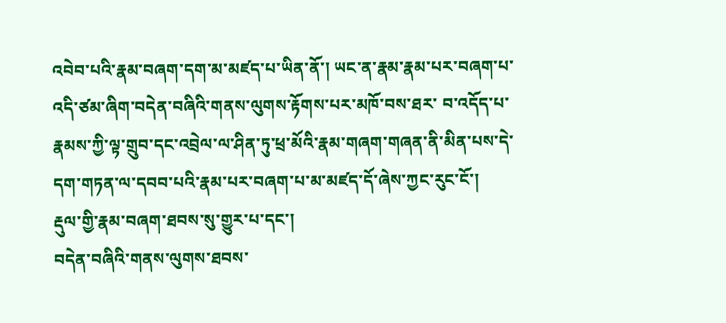འབེབ་པའི་རྣམ་བཞག་དག་མ་མཛད་པ་ཡིན་ནོ་། ཡང་ན་རྣམ་རྣམ་པར་བཞག་པ་འདི་ཙམ་ཞིག་བདེན་བཞིའི་གནས་ལུགས་རྟོགས་པར་མཁོ་བས་ཐར་ བ་འདོད་པ་རྣམས་ཀྱི་ལྟ་གྲུབ་དང་འབྲེལ་ལ་ཤིན་ཏུ་ཕྲ་མོའི་རྣམ་གཞག་གཞན་ནི་མིན་པས་དེ་དག་གཏན་ལ་དབབ་པའི་རྣམ་པར་བཞག་པ་མ་མཛད་དོ་ཞེས་ཀྱང་རུང་ངོ་།
རྡུལ་གྱི་རྣམ་བཞག་ཐབས་སུ་གྱུར་པ་དང་།
བདེན་བཞིའི་གནས་ལུགས་ཐབས་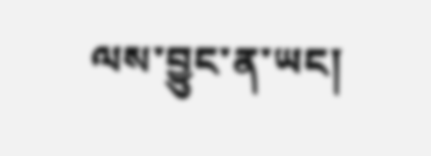ལས་བྱུང་ན་ཡང།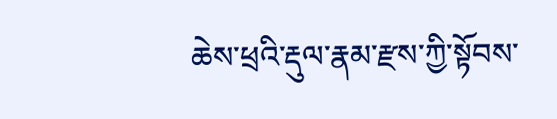ཆེས་ཕྲའི་རྡུལ་རྣམ་རྫས་ཀྱི་སྟོབས་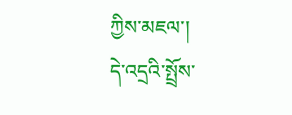ཀྱིས་མཇལ་།
དེ་འདྲའི་སྤྲོས་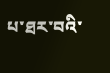པ་ཐར་བའི་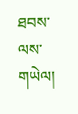ཐབས་ལས་གཡེལ།